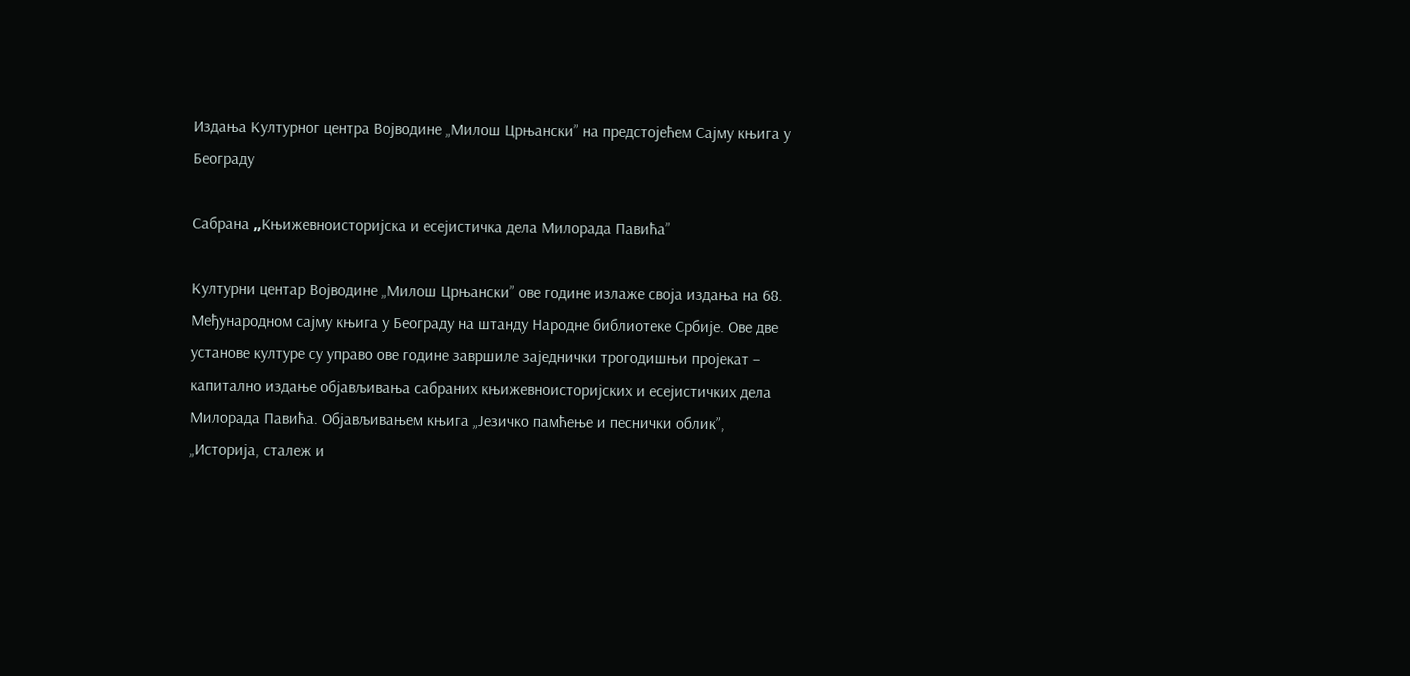Издања Културног центра Војводине „Милош Црњански” на предстојећем Сајму књига у Београду

Сабрана „Kњижевноисторијска и есејистичка дела Милорада Павића”

Културни центар Војводине „Милош Црњански” ове године излаже своја издања на 68. Међународном сајму књига у Београду на штанду Народне библиотеке Србије. Ове две установе културе су управо ове године завршиле заједнички трогодишњи пројекат – капитално издање објављивања сабраних књижевноисторијских и есејистичких дела Милорада Павића. Објављивањем књига „Језичко памћење и песнички облик”, „Историја, сталеж и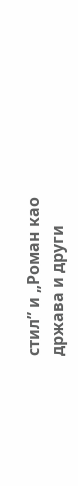стил” и „Роман као држава и други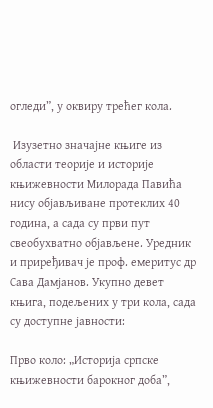огледи”, у оквиру трећег кола.

 Изузетно значајне књиге из области теорије и историје књижевности Милорада Павића нису објављиване протеклих 40 година, а сада су први пут свеобухватно објављене. Уредник и приређивач је проф. емеритус др Сава Дамјанов. Укупно девет  књига, подељених у три кола, сада су доступне јавности:

Прво коло: „Историја српске књижевности барокног доба”,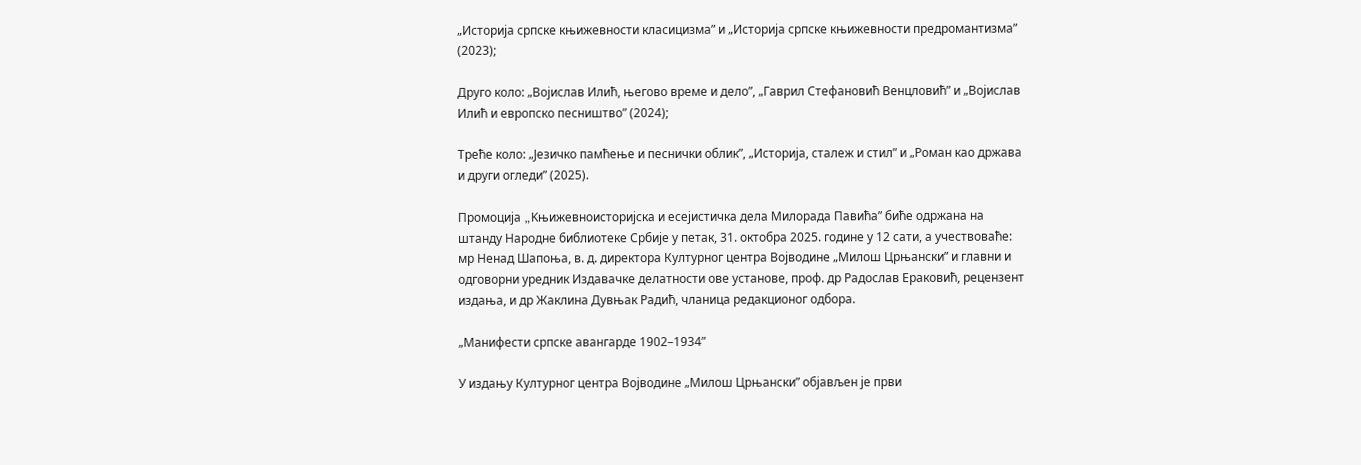„Историја српске књижевности класицизма” и „Историја српске књижевности предромантизма” (2023);

Друго коло: „Војислав Илић, његово време и дело”, „Гаврил Стефановић Венцловић” и „Војислав Илић и европско песништво” (2024);

Треће коло: „Језичко памћење и песнички облик”, „Историја, сталеж и стил” и „Роман као држава и други огледи” (2025).

Промоција „Kњижевноисторијска и есејистичка дела Милорада Павића” биће одржана на штанду Народне библиотеке Србије у петак, 31. октобра 2025. године у 12 сати, а учествоваће: мр Ненад Шапоња, в. д. директора Културног центра Војводине „Милош Црњански” и главни и одговорни уредник Издавачке делатности ове установе, проф. др Радослав Ераковић, рецензент издања, и др Жаклина Дувњак Радић, чланица редакционог одбора.

„Манифести српске авангарде 1902–1934”

У издању Културног центра Војводине „Милош Црњански” објављен је први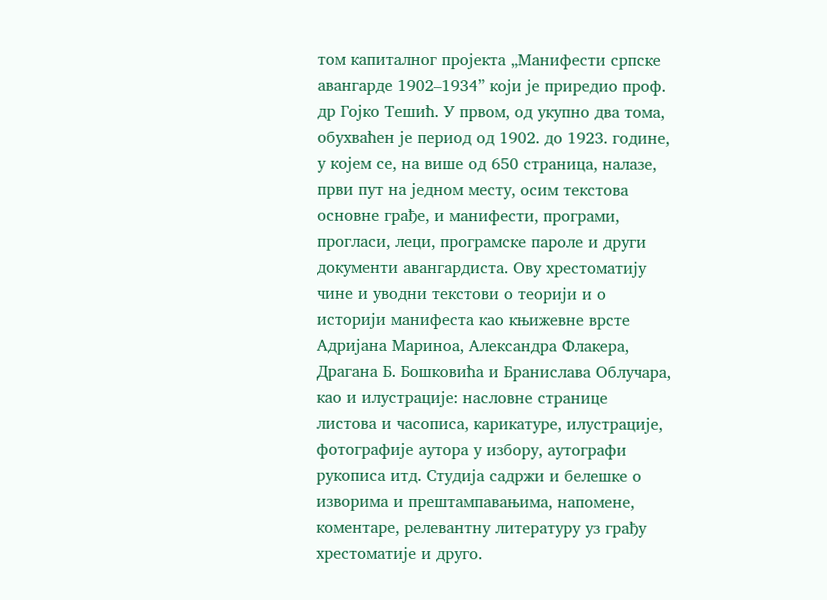том капиталног пројекта „Манифести српске авангарде 1902–1934” који је приредио проф. др Гојко Тешић. У првом, од укупно два тома, обухваћен је период од 1902. до 1923. године, у којем се, на више од 650 страница, налазе,  први пут на једном месту, осим текстова основне грађе, и манифести, програми, прогласи, леци, програмске пароле и други документи авангардиста. Ову хрестоматију чине и уводни текстови о теорији и о историји манифеста као књижевне врсте Адријана Мариноа, Александра Флакера, Драгана Б. Бошковића и Бранислава Облучара, као и илустрације: насловне странице листова и часописа, карикатуре, илустрације, фотографије аутора у избору, аутографи рукописа итд. Студија садржи и белешке о изворима и прештампавањима, напомене, коментаре, релевантну литературу уз грађу хрестоматије и друго.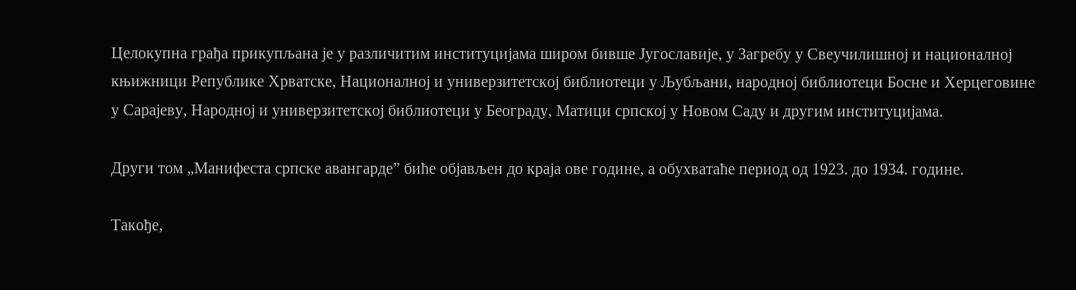Целокупна грађа прикупљана је у различитим институцијама широм бивше Југославије, у Загребу у Свеучилишној и националној књижници Републике Хрватске, Националној и универзитетској библиотеци у Љубљани, народној библиотеци Босне и Херцеговине у Сарајеву, Народној и универзитетској библиотеци у Београду, Матици српској у Новом Саду и другим институцијама.

Други том „Манифеста српске авангарде” биће објављен до краја ове године, а обухватаће период од 1923. до 1934. године.

Такође,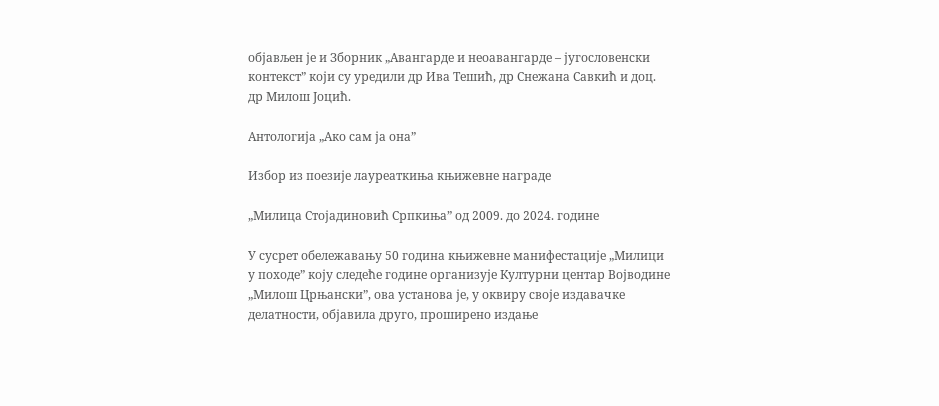објављен је и Зборник „Авангарде и неоавангарде – југословенски контекст” који су уредили др Ива Тешић, др Снежана Савкић и доц. др Милош Јоцић.

Антологија „Ако сам ја она”

Избор из поезије лауреаткиња књижевне награде

„Милица Стојадиновић Српкиња” од 2009. до 2024. године

У сусрет обележавању 50 година књижевне манифестације „Милици у походе” коју следеће године организује Културни центар Војводине „Милош Црњански”, ова установа је, у оквиру своје издавачке делатности, објавила друго, проширено издање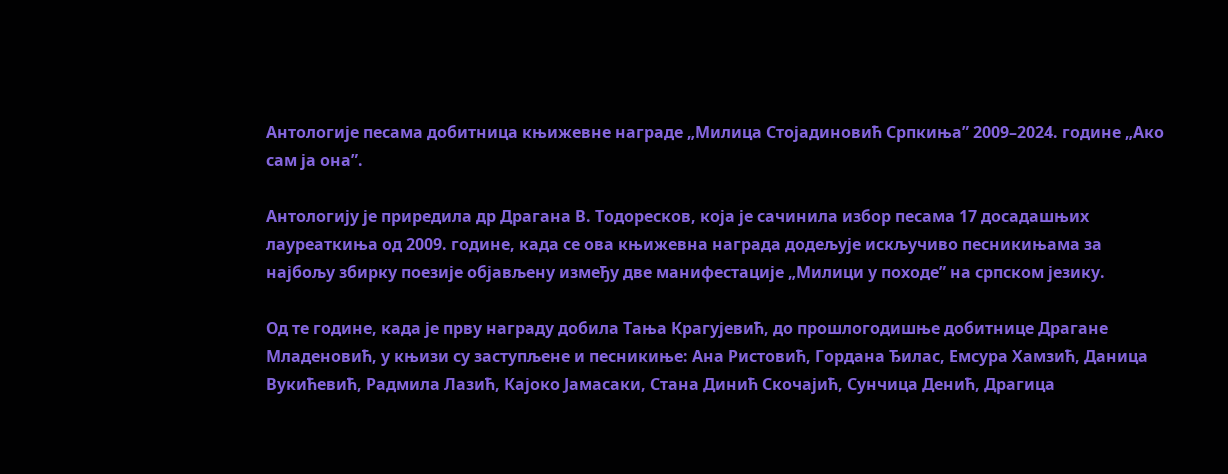Антологије песама добитница књижевне награде „Милица Стојадиновић Српкиња” 2009–2024. године „Ако сам ја она”.

Антологију је приредила др Драгана В. Тодоресков, која је сачинила избор песама 17 досадашњих лауреаткиња од 2009. године, када се ова књижевна награда додељује искључиво песникињама за најбољу збирку поезије објављену између две манифестације „Милици у походе” на српском језику.

Од те године, када је прву награду добила Тања Крагујевић, до прошлогодишње добитнице Драгане Младеновић, у књизи су заступљене и песникиње: Ана Ристовић, Гордана Ђилас, Емсура Хамзић, Даница Вукићевић, Радмила Лазић, Кајоко Јамасаки, Стана Динић Скочајић, Сунчица Денић, Драгица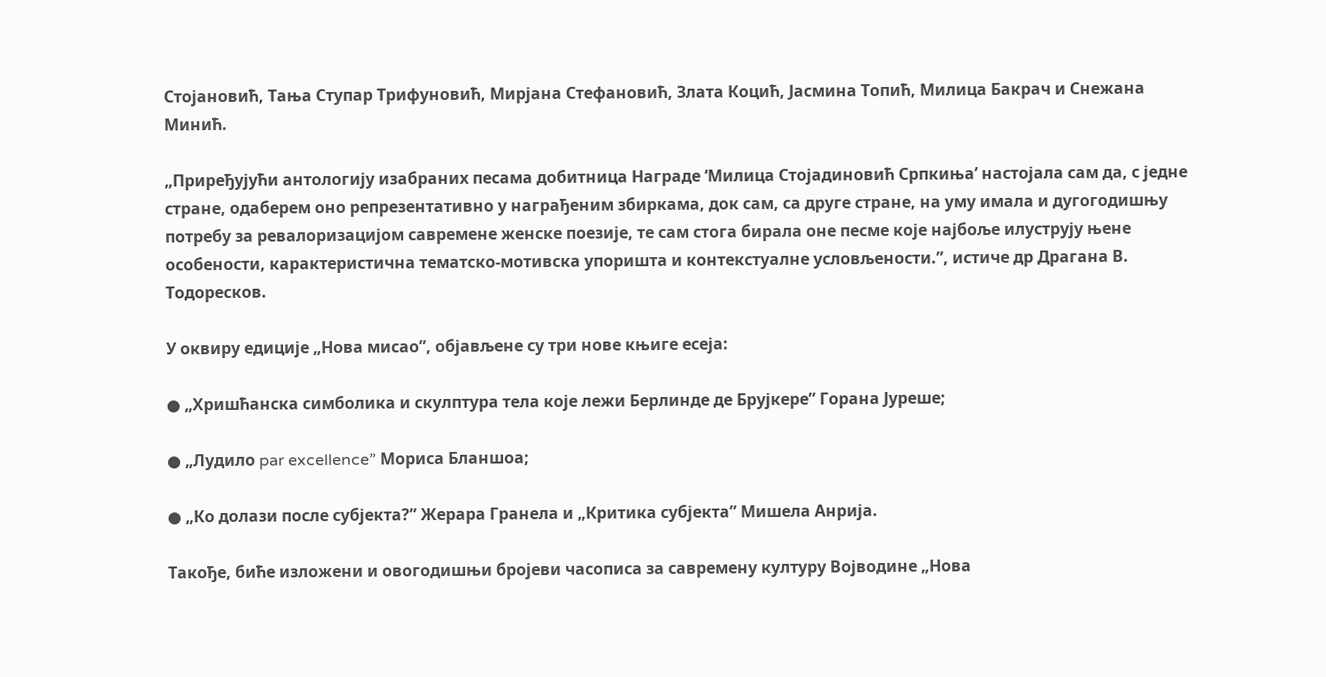Стојановић, Тања Ступар Трифуновић, Мирјана Стефановић, Злата Коцић, Јасмина Топић, Милица Бакрач и Снежана Минић.

„Приређујући антологију изабраних песама добитница Награде ‘Милица Стојадиновић Српкиња’ настојала сам да, с једне стране, одаберем оно репрезентативно у награђеним збиркама, док сам, са друге стране, на уму имала и дугогодишњу потребу за ревалоризацијом савремене женске поезије, те сам стога бирала оне песме које најбоље илуструју њене особености, карактеристична тематско-мотивска упоришта и контекстуалне условљености.”, истиче др Драгана В. Тодоресков.

У оквиру едиције „Нова мисао”, објављене су три нове књиге есеја:

● „Хришћанска симболика и скулптура тела које лежи Берлинде де Брујкере” Горана Јуреше;

● „Лудило par excellence” Мориса Бланшоа;

● „Ко долази после субјекта?” Жерара Гранела и „Критика субјекта” Мишела Анрија.

Такође, биће изложени и овогодишњи бројеви часописа за савремену културу Војводине „Нова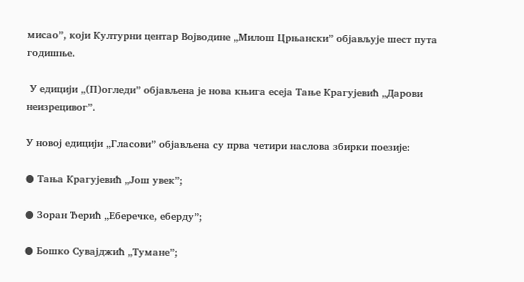мисао”, који Културни центар Војводине „Милош Црњански” објављује шест пута годишње.

 У едицији „(П)огледи” објављена је нова књига есеја Тање Крагујевић „Дарови неизрецивог”.

У новој едицији „Гласови” објављена су прва четири наслова збирки поезије:

● Тања Крагујевић „Још увек”;

● Зоран Ђерић „Еберечке, еберду”;

● Бошко Сувајджић „Тумане”;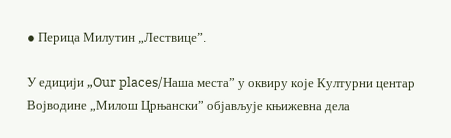● Перица Милутин „Лествице”.

У едицији „Our places/Наша места” у оквиру које Културни центар Војводине „Милош Црњански” објављује књижевна дела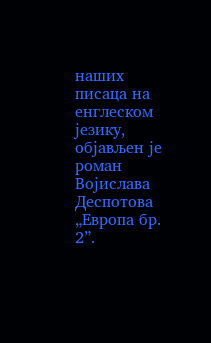наших писаца на енглеском језику, објављен је роман Војислава Деспотова „Европа бр. 2”.